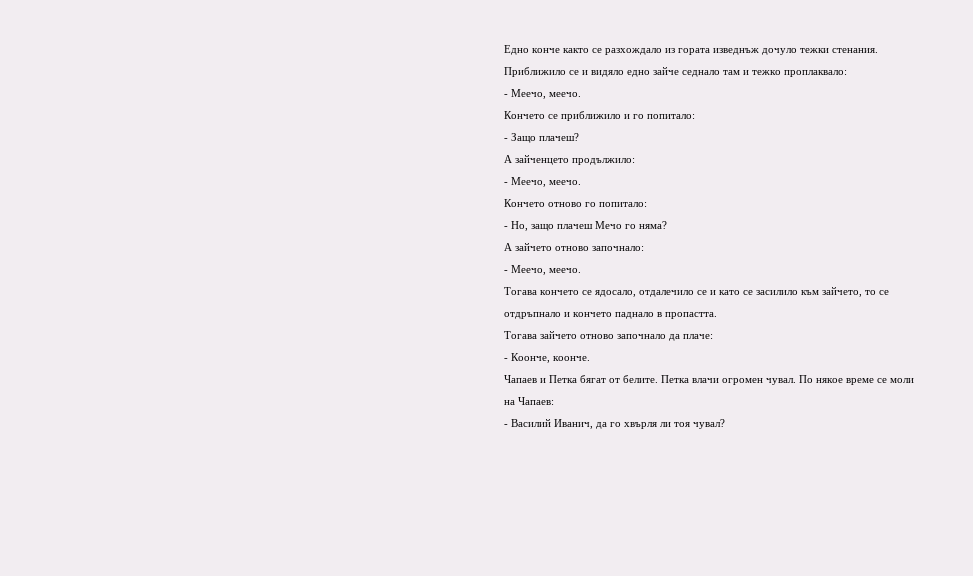Едно конче както се разхождало из гората изведнъж дочуло тежки стенания. Приближило се и видяло едно зайче седнало там и тежко проплаквало:
- Меечо, меечо.
Кончето се приближило и го попитало:
- Защо плачеш?
А зайченцето продължило:
- Меечо, меечо.
Кончето отново го попитало:
- Но, защо плачеш Мечо го няма?
А зайчето отново започнало:
- Меечо, меечо.
Тогава кончето се ядосало, отдалечило се и като се засилило към зайчето, то се отдръпнало и кончето паднало в пропастта.
Тогава зайчето отново започнало да плаче:
- Коонче, коонче.
Чапаев и Петка бягат от белите. Петка влачи огромен чувал. По някое време се моли на Чапаев:
- Василий Иванич, да го хвърля ли тоя чувал?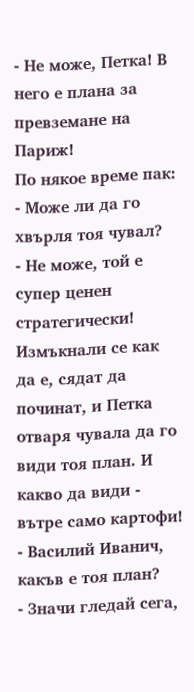- Не може, Петка! В него е плана за превземане на Париж!
По някое време пак:
- Може ли да го хвърля тоя чувал?
- Не може, той е супер ценен стратегически!
Измъкнали се как да е, сядат да починат, и Петка отваря чувала да го види тоя план. И какво да види - вътре само картофи!
- Василий Иванич, какъв е тоя план?
- Значи гледай сега,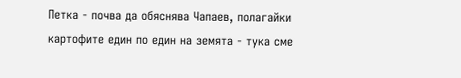Петка - почва да обяснява Чапаев, полагайки картофите един по един на земята - тука сме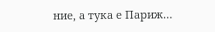ние, а тука е Париж…